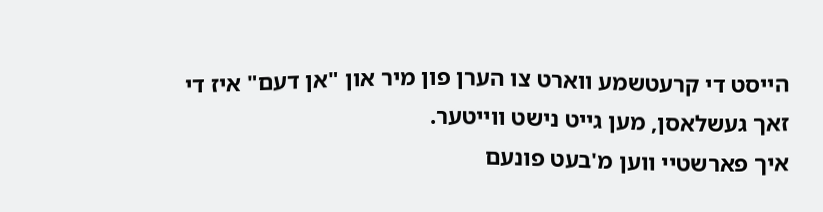הייסט די קרעטשמע ווארט צו הערן פון מיר און "אן דעם" איז די זאך געשלאסן, מען גייט נישט ווייטער.
איך פארשטיי ווען מ'בעט פונעם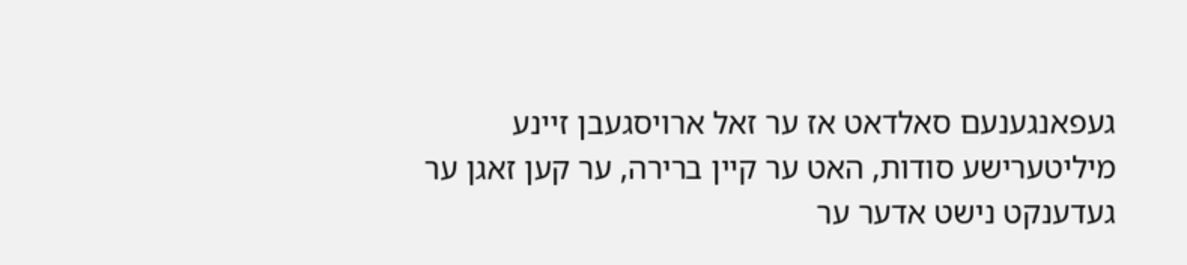געפאנגענעם סאלדאט אז ער זאל ארויסגעבן זיינע מיליטערישע סודות, האט ער קיין ברירה, ער קען זאגן ער געדענקט נישט אדער ער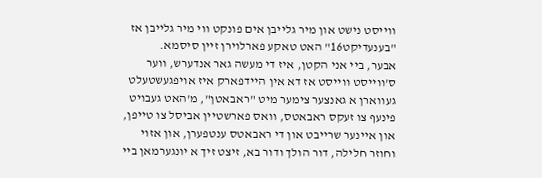ווייסט נישט און מיר גלייבן אים פונקט ווי מיר גלייבן אז "בענעדיקט16" האט טאקע פארלוירן זיין סיסמא.
אבער, ביי אני הקטן, איז די מעשה גאר אנדערש, ווער ס'ווייסט ווייסט אז דא אין היידפארק איז אויפגעשטעלט געווארן א גאנצער צימער מיט "ראבאטן", מ'האט געבויט פינעף צו זעקס ראבאטס, וואס פארשטיין אביסל צו טייפן, און איינער שרייבט און די ראבאטס ענטפערן, און אזוי וחוזר חלילה, דור הולך ודור בא, זיצט זיך א יונגערמאן ביי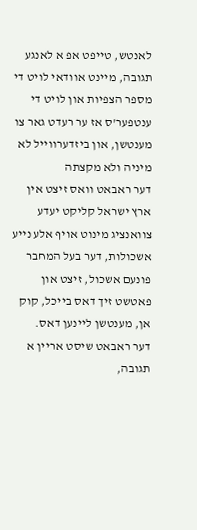לאנטש, טייפט אפ א לאנגע תגובה, מיינט אוודאי לויט די מספר הצפיות און לויט די ענטפער'ס אז ער רעדט גאר צו מענטשן, און ביזדערווייל לא מיניה ולא מקצתה
דער ראבאט וואס זיצט אין ארץ ישראל קליקט יעדע צוואנציג מינוט אויף אלע נייע אשכולות, דער בעל המחבר פונעם אשכול, זיצט און פאטשט זיך דאס בייכל, קוק אן, מענטשן ליינען דאס.
דער ראבאט שיסט אריין א תגובה,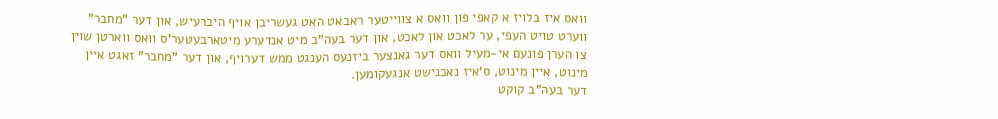וואס איז בלויז א קאפי פון וואס א צווייטער ראבאט האט געשריבן אויף היברעיש, און דער "מחבר" ווערט טויט העפי, ער לאכט און לאכט, און דער בעה"ב מיט אנדערע מיטארבעטער'ס וואס ווארטן שוין צו הערן פונעם אי-מעיל וואס דער גאנצער ביזנעס הענגט ממש דערויף, און דער "מחבר" זאגט איין מינוט, איין מינוט, ס'איז נאכנישט אנגעקומען.
דער בעה"ב קוקט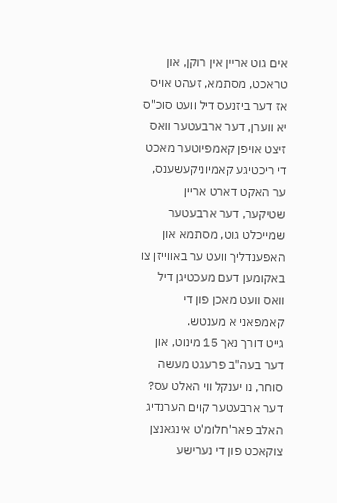אים גוט אריין אין רוקן, און טראכט, מסתמא, זעהט אויס אז דער ביזנעס דיל וועט סוכ"ס יא ווערן, דער ארבעטער וואס זיצט אויפן קאמפיוטער מאכט די ריכטיגע קאמיוניקעשענס, ער האקט דארט אריין שטיקער, דער ארבעטער שמייכלט גוט, מסתמא און האפענדליך וועט ער באווייזן צו באקומען דעם מעכטיגן דיל וואס וועט מאכן פון די קאמפאני א מענטש.
גייט דורך נאך 15 מינוט, און דער בעה"ב פרעגט מעשה סוחר, נו יענקל ווי האלט עס? דער ארבעטער קוים הערנדיג האלב פאר'חלומ'ט אינגאנצן צוקאכט פון די נערישע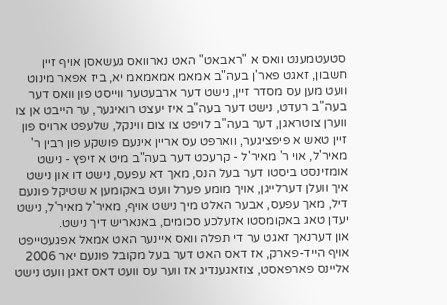סטעטמענט וואס א "ראבאט" האט נארוואס געשאסן אויף זיין חשבון, זאגט פאר'ן בעה"ב אמאמ אמאמאמ יא, ביז אפאר מינוט וועט מען עס מסדר זיין, נישט דער ארבעטער ווייסט פון וואס דער בעה"ב רעדט, נישט דער בעה"ב איז יעצט רואיגער, ער הייבט אן צו ווערן צוטראגן, דער בעה"ב לויפט צו צום ווינקל, שלעפט ארויס פון זיין טאש א פיפציגער, ווארפט עס אריין אינעם פושקע פון רבין ר' מאיר'ל, אוי ר' מאיר'ל - קרעכט דער בעה"ב מיט א זיפץ - נישט אומזינסט ביסטו דער בעל הנס, מאך דא עפעס, נישט דו און נישט איך וועלן דערלייגן, אויך מומע פערל וועט באקומען א שטיקל פונעם דיל, מאך עפעס, אבער האלט מיך נישט אויף, מאיר'ל מאיר'ל, נישט יעדן טאג באקומסטו אזעלכע סכומים, באנאריש דיך נישט.
און דערנאך זאגט ער די תפלה וואס איינער האט אמאל אפגעטייפט אויף הייד-פארק, אז דאס האט דער בעל מקובל פונעם יאר 2006 אליינס פארפאסט, צוזאגענדיג אז ווער עס וועט דאס זאגן וועט נישט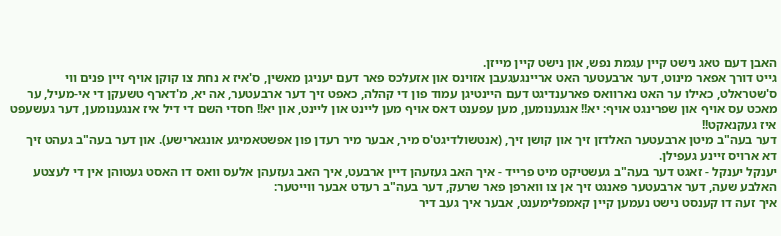האבן דעם טאג נישט קיין עגמת נפש, און נישט קיין מייזן.
גייט דורך אפאר מינוט, דער ארבעטער האט אריינגעגעבן אזוינס און אזעלכס פאר דעם יעניגן מאשין, ס'איז א נחת צו קוקן אויף זיין פנים ווי ס'שטראלט, כאילו ער האט נארוואס פארענדיגט דעם היינטיגן עמוד פון די קהלה, כאפט זיך דער ארבעטער, אה יא, מ'דארף טשעקן די אי-מעיל, ער מאכט עס אויף און שפרינגט אויף: יא!! אנגענומען, מען עפענט דאס אויף מען ליינט און ליינט, און יא!! חסדי השם די דיל איז אנגענומען, דער געשעפט איז געקנאקט!!
דער בעה"ב מיטן ארבעטער האלדזן זיך און קושן זיך, (אנטשולדיגט'ס מיר, אבער מיר רעדן פון אפשטאמיגע אונגארישע). און דער בעה"ב געהט זיך דא ארויס זיינע געפילן.
יענקל יענקל - זאגט דער בעה"ב געשטיקט מיט פרייד - איך האב געזעהן דיין ארבעט, איך האב געזעהן אלעס וואס דו האסט געטוהן אין די לעצטע האלבע שעה, דער ארבעטער פאנגט זיך אן צו ווארפן פאר שרעק, דער בעה"ב רעדט אבער ווייטער:
איך זעה דו קענסט נישט נעמען קיין קאמפלימענט, אבער איך געב דיר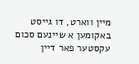מיין ווארט, דו גייסט באקומען א שיינעם סכום עקסטער פאר דיין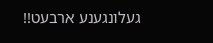געלונגענע ארבעט!!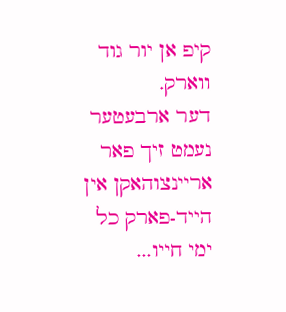קיפ אן יור גוד ווארק.
דער ארבעטער נעמט זיך פאר אריינצוהאקן אין הייד-פארק כל ימי חייו...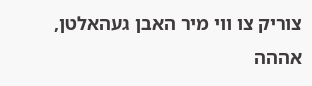צוריק צו ווי מיר האבן געהאלטן, אההה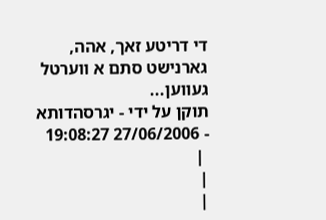די דריטע זאך, אהה, גארנישט סתם א ווערטל געווען...
תוקן על ידי - יגרסהדותא - 27/06/2006 19:08:27
 |
|
|